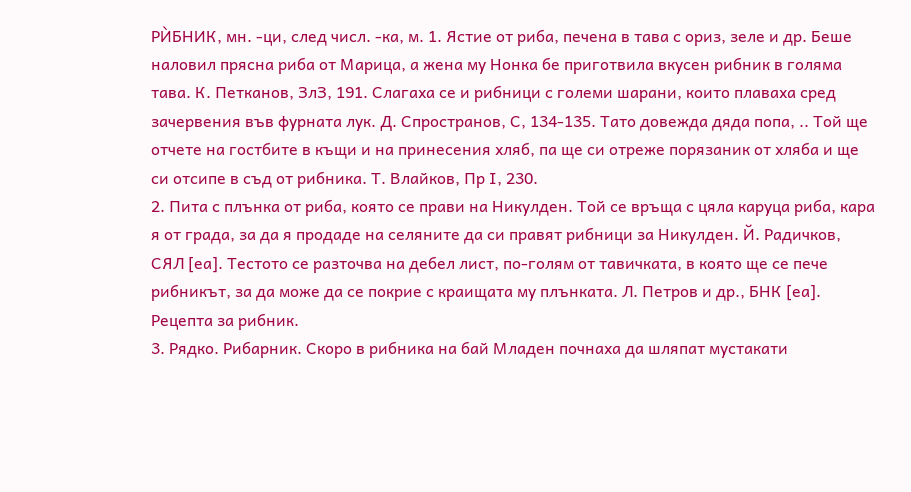РЍБНИК, мн. -ци, след числ. -ка, м. 1. Ястие от риба, печена в тава с ориз, зеле и др. Беше наловил прясна риба от Марица, а жена му Нонка бе приготвила вкусен рибник в голяма тава. К. Петканов, ЗлЗ, 191. Слагаха се и рибници с големи шарани, които плаваха сред зачервения във фурната лук. Д. Спространов, С, 134-135. Тато довежда дяда попа, .. Той ще отчете на гостбите в къщи и на принесения хляб, па ще си отреже порязаник от хляба и ще си отсипе в съд от рибника. Т. Влайков, Пр І, 230.
2. Пита с плънка от риба, която се прави на Никулден. Той се връща с цяла каруца риба, кара я от града, за да я продаде на селяните да си правят рибници за Никулден. Й. Радичков, СЯЛ [еа]. Тестото се разточва на дебел лист, по-голям от тавичката, в която ще се пече рибникът, за да може да се покрие с краищата му плънката. Л. Петров и др., БНК [еа]. Рецепта за рибник.
3. Рядко. Рибарник. Скоро в рибника на бай Младен почнаха да шляпат мустакати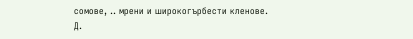сомове, .. мрени и широкогърбести кленове. Д.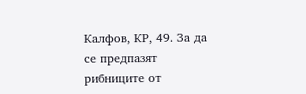Калфов, КР, 49. За да се предпазят рибниците от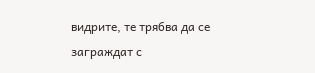видрите, те трябва да се заграждат с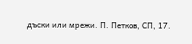дъски или мрежи. П. Петков, СП, 17.